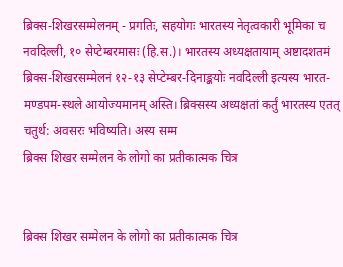ब्रिक्स-शिखरसम्मेलनम् - प्रगतिः, सहयोगः भारतस्य नेतृत्वकारी भूमिका च
नवदिल्ली, १० सेप्टेम्बरमासः (हि.स.)। भारतस्य अध्यक्षतायाम् अष्टादशतमं ब्रिक्स-शिखरसम्मेलनं १२-१३ सेप्टेम्बर-दिनाङ्कयोः नवदिल्ली इत्यस्य भारत-मण्डपम-स्थले आयोज्यमानम् अस्ति। ब्रिक्सस्य अध्यक्षतां कर्तुं भारतस्य एतत् चतुर्थ: अवसरः भविष्यति। अस्य सम्म
ब्रिक्स शिखर सम्मेलन के लोगो का प्रतीकात्मक चित्र


ब्रिक्स शिखर सम्मेलन के लोगो का प्रतीकात्मक चित्र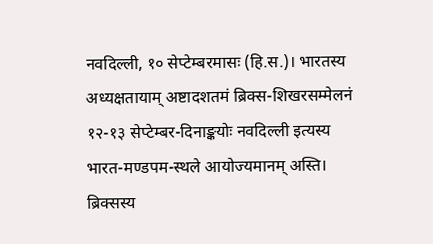नवदिल्ली, १० सेप्टेम्बरमासः (हि.स.)। भारतस्य अध्यक्षतायाम् अष्टादशतमं ब्रिक्स-शिखरसम्मेलनं १२-१३ सेप्टेम्बर-दिनाङ्कयोः नवदिल्ली इत्यस्य भारत-मण्डपम-स्थले आयोज्यमानम् अस्ति। ब्रिक्सस्य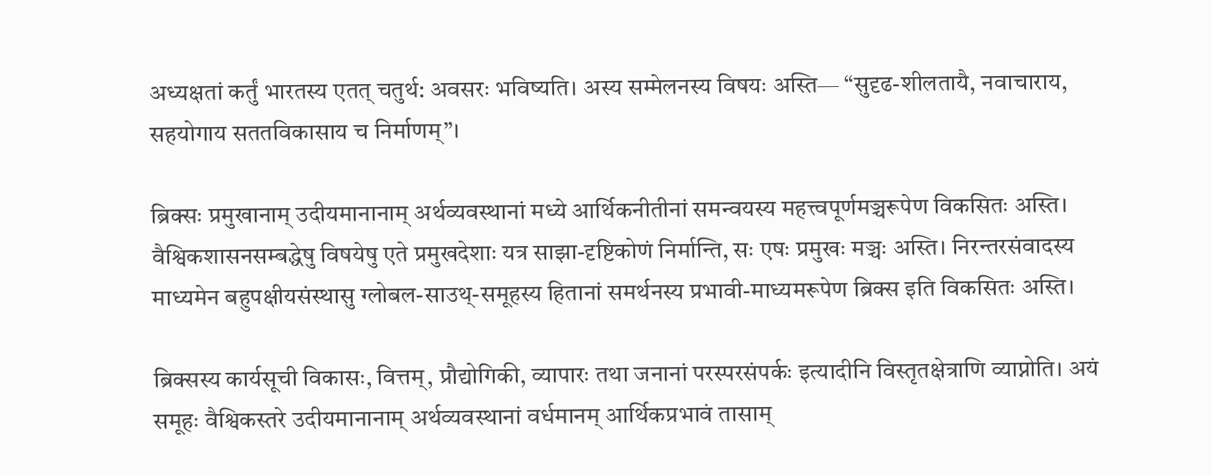अध्यक्षतां कर्तुं भारतस्य एतत् चतुर्थ: अवसरः भविष्यति। अस्य सम्मेलनस्य विषयः अस्ति— “सुदृढ-शीलतायै, नवाचाराय, सहयोगाय सततविकासाय च निर्माणम्”।

ब्रिक्सः प्रमुखानाम् उदीयमानानाम् अर्थव्यवस्थानां मध्ये आर्थिकनीतीनां समन्वयस्य महत्त्वपूर्णमञ्चरूपेण विकसितः अस्ति। वैश्विकशासनसम्बद्धेषु विषयेषु एते प्रमुखदेशाः यत्र साझा-दृष्टिकोणं निर्मान्ति, सः एषः प्रमुखः मञ्चः अस्ति। निरन्तरसंवादस्य माध्यमेन बहुपक्षीयसंस्थासु ग्लोबल-साउथ्-समूहस्य हितानां समर्थनस्य प्रभावी-माध्यमरूपेण ब्रिक्स इति विकसितः अस्ति।

ब्रिक्सस्य कार्यसूची विकासः, वित्तम्, प्रौद्योगिकी, व्यापारः तथा जनानां परस्परसंपर्कः इत्यादीनि विस्तृतक्षेत्राणि व्याप्नोति। अयं समूहः वैश्विकस्तरे उदीयमानानाम् अर्थव्यवस्थानां वर्धमानम् आर्थिकप्रभावं तासाम्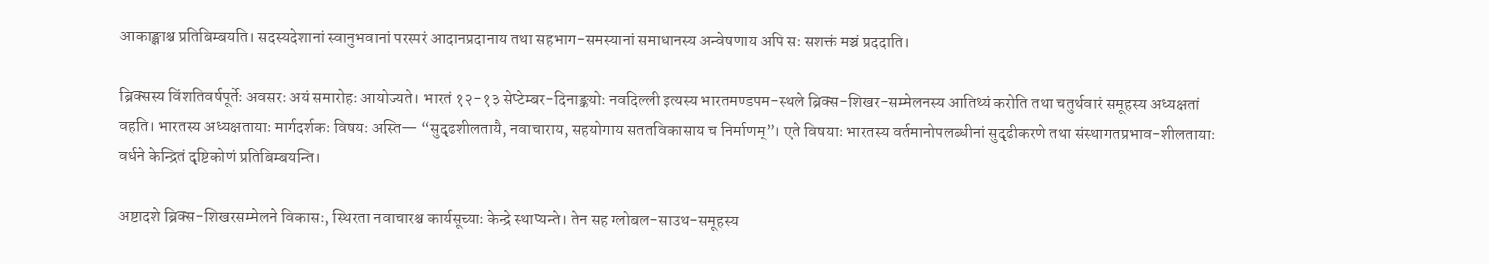आकाङ्क्षाश्च प्रतिबिम्बयति। सदस्यदेशानां स्वानुभवानां परस्परं आदानप्रदानाय तथा सहभाग-समस्यानां समाधानस्य अन्वेषणाय अपि सः सशक्तं मञ्चं प्रददाति।

ब्रिक्सस्य विंशतिवर्षपूर्तेः अवसरः अयं समारोहः आयोज्यते। भारतं १२-१३ सेप्टेम्बर-दिनाङ्कयोः नवदिल्ली इत्यस्य भारतमण्डपम-स्थले ब्रिक्स-शिखर-सम्मेलनस्य आतिथ्यं करोति तथा चतुर्थवारं समूहस्य अध्यक्षतां वहति। भारतस्य अध्यक्षतायाः मार्गदर्शकः विषयः अस्ति— “सुदृढशीलतायै, नवाचाराय, सहयोगाय सततविकासाय च निर्माणम्”। एते विषयाः भारतस्य वर्तमानोपलब्धीनां सुदृढीकरणे तथा संस्थागतप्रभाव-शीलतायाः वर्धने केन्द्रितं दृष्टिकोणं प्रतिबिम्बयन्ति।

अष्टादशे ब्रिक्स-शिखरसम्मेलने विकासः, स्थिरता नवाचारश्च कार्यसूच्याः केन्द्रे स्थाप्यन्ते। तेन सह ग्लोबल-साउथ-समूहस्य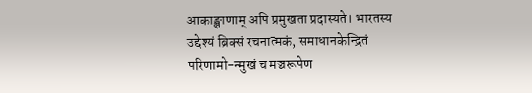आकाङ्क्षाणाम् अपि प्रमुखता प्रदास्यते। भारतस्य उद्देश्यं ब्रिक्सं रचनात्मकं, समाधानकेन्द्रितं परिणामो-न्मुखं च मञ्चरूपेण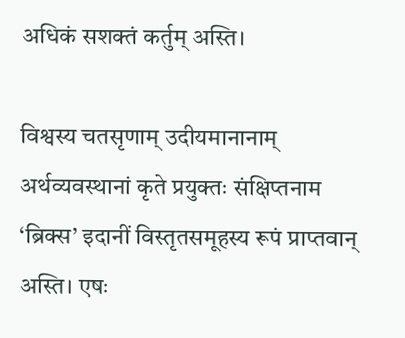अधिकं सशक्तं कर्तुम् अस्ति।

विश्वस्य चतसृणाम् उदीयमानानाम् अर्थव्यवस्थानां कृते प्रयुक्तः संक्षिप्तनाम ‘ब्रिक्स’ इदानीं विस्तृतसमूहस्य रूपं प्राप्तवान् अस्ति। एषः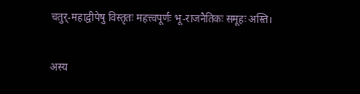चतुर्-महाद्वीपेषु विस्तृतः महत्त्वपूर्णः भू-राजनैतिकः समूहः अस्ति।

अस्य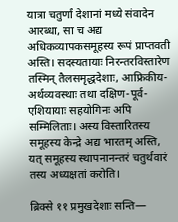यात्रा चतुर्णां देशानां मध्ये संवादेन आरब्धा, सा च अद्य अधिकव्यापकसमूहस्य रूपं प्राप्तवती अस्ति। सदस्यतायाः निरन्तरविस्तारेण तस्मिन् तैलसमृद्धदेशाः, आफ्रिकीय-अर्थव्यवस्थाः तथा दक्षिण-पूर्व-एशियायाः सहयोगिनः अपि सम्मिलिताः। अस्य विस्तारितस्य समूहस्य केन्द्रे अद्य भारतम् अस्ति, यत् समूहस्य स्थापनानन्तरं चतुर्थवारं तस्य अध्यक्षतां करोति।

ब्रिक्से ११ प्रमुखदेशाः सन्ति—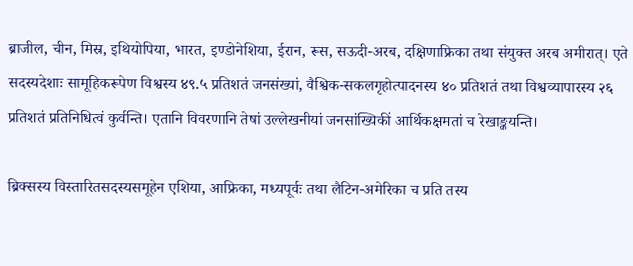ब्राजील, चीन, मिस्र, इथियोपिया, भारत, इण्डोनेशिया, ईरान, रूस, सऊदी-अरब, दक्षिणाफ्रिका तथा संयुक्त अरब अमीरात्। एते सदस्यदेशाः सामूहिकरूपेण विश्वस्य ४९.५ प्रतिशतं जनसंख्यां, वैश्विक-सकलगृहोत्पादनस्य ४० प्रतिशतं तथा विश्वव्यापारस्य २६ प्रतिशतं प्रतिनिधित्वं कुर्वन्ति। एतानि विवरणानि तेषां उल्लेखनीयां जनसांख्यिकीं आर्थिकक्षमतां च रेखाङ्कयन्ति।

ब्रिक्सस्य विस्तारितसदस्यसमूहेन एशिया, आफ्रिका, मध्यपूर्वः तथा लैटिन-अमेरिका च प्रति तस्य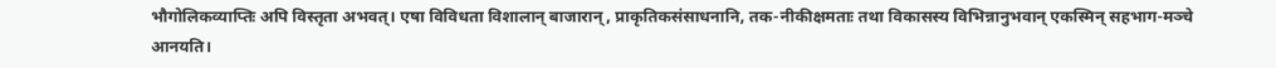भौगोलिकव्याप्तिः अपि विस्तृता अभवत्। एषा विविधता विशालान् बाजारान्, प्राकृतिकसंसाधनानि, तक-नीकीक्षमताः तथा विकासस्य विभिन्नानुभवान् एकस्मिन् सहभाग-मञ्चे आनयति।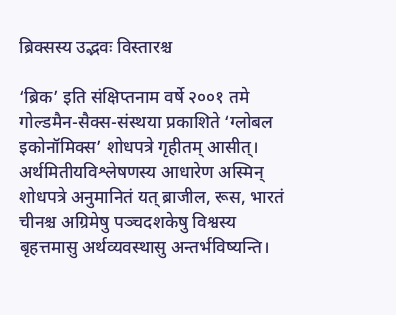ब्रिक्सस्य उद्भवः विस्तारश्च

‘ब्रिक’ इति संक्षिप्तनाम वर्षे २००१ तमे गोल्डमैन-सैक्स-संस्थया प्रकाशिते ‘ग्लोबल इकोनॉमिक्स’ शोधपत्रे गृहीतम् आसीत्। अर्थमितीयविश्लेषणस्य आधारेण अस्मिन् शोधपत्रे अनुमानितं यत् ब्राजील, रूस, भारतं चीनश्च अग्रिमेषु पञ्चदशकेषु विश्वस्य बृहत्तमासु अर्थव्यवस्थासु अन्तर्भविष्यन्ति।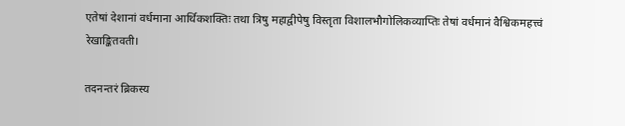एतेषां देशानां वर्धमाना आर्थिकशक्तिः तथा त्रिषु महाद्वीपेषु विस्तृता विशालभौगोलिकव्याप्तिः तेषां वर्धमानं वैश्विकमहत्त्वं रेखाङ्कितवती।

तदनन्तरं ब्रिकस्य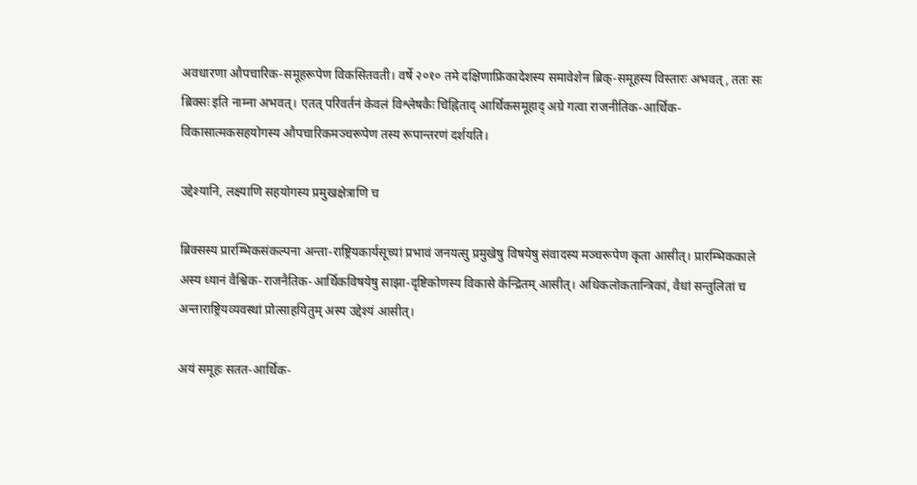अवधारणा औपचारिक-समूहरूपेण विकसितवती। वर्षे २०१० तमे दक्षिणाफ्रिकादेशस्य समावेशेन ब्रिक्-समूहस्य विस्तारः अभवत्, ततः सः ब्रिक्सः इति नाम्ना अभवत्। एतत् परिवर्तनं केवलं विश्लेषकैः चिह्निताद् आर्थिकसमूहाद् अग्रे गत्वा राजनीतिक-आर्थिक-विकासात्मकसहयोगस्य औपचारिकमञ्चरूपेण तस्य रूपान्तरणं दर्शयति।

उद्देश्यानि, लक्ष्याणि सहयोगस्य प्रमुखक्षेत्राणि च

ब्रिक्सस्य प्रारम्भिकसंकल्पना अन्ता-राष्ट्रियकार्यसूच्यां प्रभावं जनयत्सु प्रमुखेषु विषयेषु संवादस्य मञ्चरूपेण कृता आसीत्। प्रारम्भिककाले अस्य ध्यानं वैश्विक-राजनैतिक-आर्थिकविषयेषु साझा-दृष्टिकोणस्य विकासे केन्द्रितम् आसीत्। अधिकलोकतान्त्रिकां, वैधां सन्तुलितां च अन्ताराष्ट्रियव्यवस्थां प्रोत्साहयितुम् अस्य उद्देश्यं आसीत्।

अयं समूहः सतत-आर्थिक-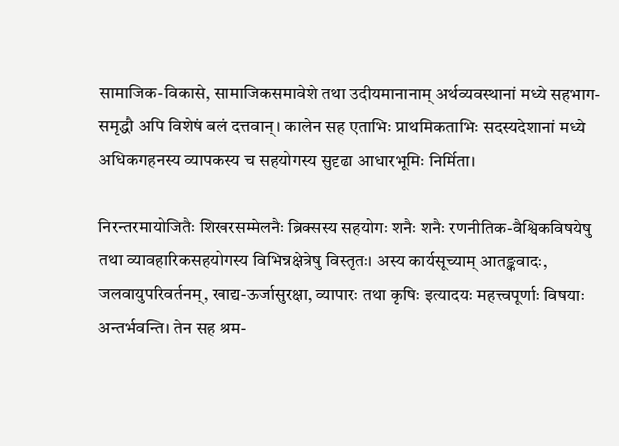सामाजिक-विकासे, सामाजिकसमावेशे तथा उदीयमानानाम् अर्थव्यवस्थानां मध्ये सहभाग-समृद्धौ अपि विशेषं बलं दत्तवान्। कालेन सह एताभिः प्राथमिकताभिः सदस्यदेशानां मध्ये अधिकगहनस्य व्यापकस्य च सहयोगस्य सुदृढा आधारभूमिः निर्मिता।

निरन्तरमायोजितैः शिखरसम्मेलनैः ब्रिक्सस्य सहयोगः शनैः शनैः रणनीतिक-वैश्विकविषयेषु तथा व्यावहारिकसहयोगस्य विभिन्नक्षेत्रेषु विस्तृतः। अस्य कार्यसूच्याम् आतङ्कवादः, जलवायुपरिवर्तनम्, खाद्य-ऊर्जासुरक्षा, व्यापारः तथा कृषिः इत्यादयः महत्त्वपूर्णाः विषयाः अन्तर्भवन्ति। तेन सह श्रम-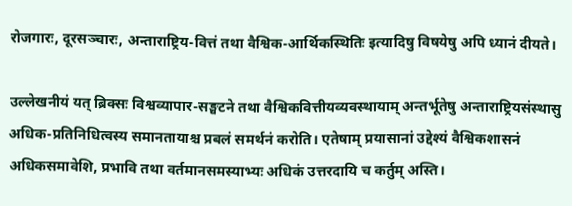रोजगारः, दूरसञ्चारः, अन्ताराष्ट्रिय-वित्तं तथा वैश्विक-आर्थिकस्थितिः इत्यादिषु विषयेषु अपि ध्यानं दीयते।

उल्लेखनीयं यत् ब्रिक्सः विश्वव्यापार-सङ्घटने तथा वैश्विकवित्तीयव्यवस्थायाम् अन्तर्भूतेषु अन्ताराष्ट्रियसंस्थासु अधिक-प्रतिनिधित्वस्य समानतायाश्च प्रबलं समर्थनं करोति। एतेषाम् प्रयासानां उद्देश्यं वैश्विकशासनं अधिकसमावेशि, प्रभावि तथा वर्तमानसमस्याभ्यः अधिकं उत्तरदायि च कर्तुम् अस्ति।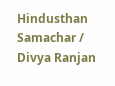Hindusthan Samachar / Divya Ranjan